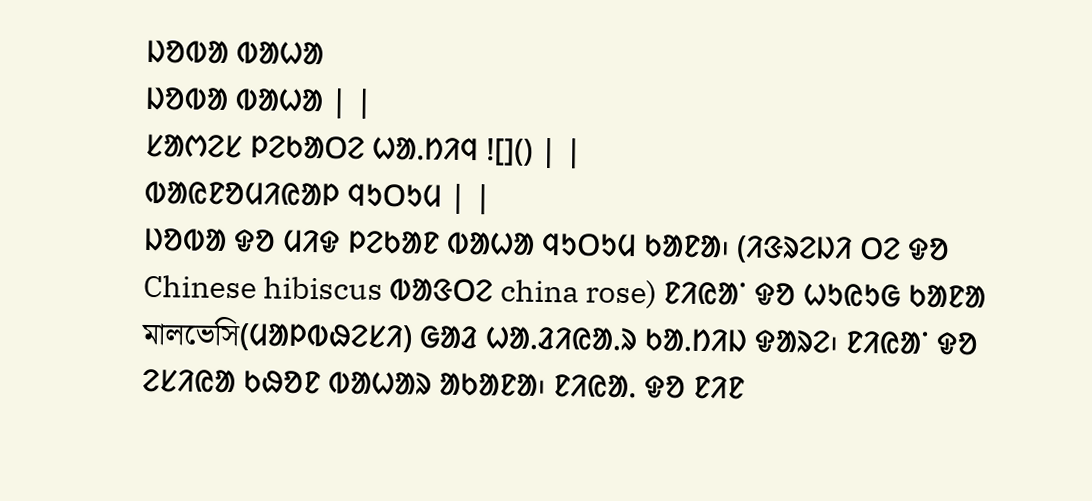ᱡᱚᱵᱟ ᱵᱟᱦᱟ
ᱡᱚᱵᱟ ᱵᱟᱦᱟ | |
ᱥᱟᱬᱮᱥ ᱞᱮᱠᱟᱛᱮ ᱦᱟᱹᱴᱤᱧ ![]() | |
ᱵᱟᱭᱱᱚᱢᱤᱭᱟᱞ ᱧᱩᱛᱩᱢ | |
ᱡᱚᱵᱟ ᱫᱚ ᱢᱤᱫ ᱞᱮᱠᱟᱱ ᱵᱟᱦᱟ ᱧᱩᱛᱩᱢ ᱠᱟᱱᱟ᱾ (ᱤᱝᱨᱮᱡᱤ ᱛᱮ ᱫᱚ Chinese hibiscus ᱵᱟᱝᱛᱮ china rose) ᱱᱤᱭᱟᱸ ᱫᱚ ᱦᱩᱭᱩᱜ ᱠᱟᱱᱟ মালভেসি(ᱢᱟᱞᱵᱷᱮᱥᱤ) ᱜᱟᱲ ᱦᱟᱹᱲᱤᱭᱟᱹᱨ ᱠᱟᱹᱴᱤᱡ ᱫᱟᱨᱮ᱾ ᱱᱤᱭᱟᱸ ᱫᱚ ᱮᱥᱤᱭᱟ ᱠᱷᱚᱱ ᱵᱟᱦᱟᱨ ᱟᱠᱟᱱᱟ᱾ ᱱᱤᱭᱟᱹ ᱫᱚ ᱱᱤᱱ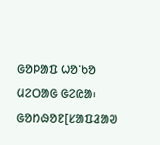ᱜᱚᱞᱟᱯ ᱦᱚᱸᱠᱚ ᱢᱮᱛᱟᱜ ᱜᱮᱭᱟ᱾
ᱜᱚᱴᱷᱚᱱ[ᱥᱟᱯᱲᱟᱣ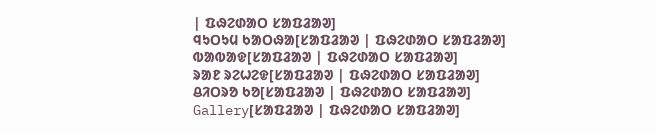| ᱯᱷᱮᱰᱟᱛ ᱥᱟᱯᱲᱟᱣ]
ᱧᱩᱛᱩᱢ ᱠᱟᱛᱷᱟ[ᱥᱟᱯᱲᱟᱣ | ᱯᱷᱮᱰᱟᱛ ᱥᱟᱯᱲᱟᱣ]
ᱵᱟᱵᱟᱫ[ᱥᱟᱯᱲᱟᱣ | ᱯᱷᱮᱰᱟᱛ ᱥᱟᱯᱲᱟᱣ]
ᱨᱟᱱ ᱨᱮᱦᱮᱫ[ᱥᱟᱯᱲᱟᱣ | ᱯᱷᱮᱰᱟᱛ ᱥᱟᱯᱲᱟᱣ]
ᱪᱤᱛᱨᱚ ᱠᱚ[ᱥᱟᱯᱲᱟᱣ | ᱯᱷᱮᱰᱟᱛ ᱥᱟᱯᱲᱟᱣ]
Gallery[ᱥᱟᱯᱲᱟᱣ | ᱯᱷᱮᱰᱟᱛ ᱥᱟᱯᱲᱟᱣ]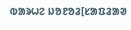ᱵᱟᱨᱦᱮ ᱡᱚᱱᱚᱲ[ᱥᱟᱯᱲᱟᱣ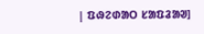| ᱯᱷᱮᱰᱟᱛ ᱥᱟᱯᱲᱟᱣ]